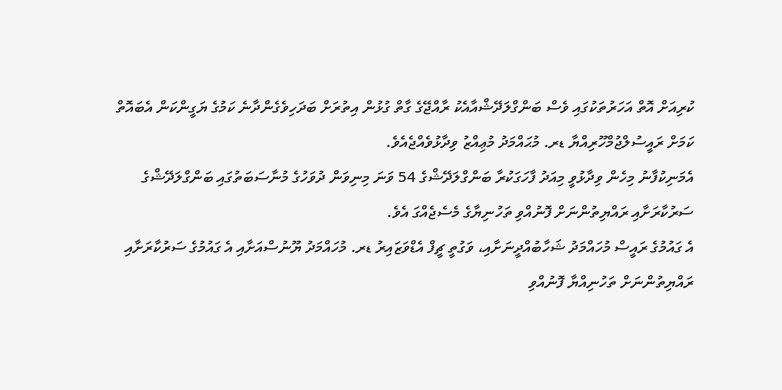ކުރިއަށް އޮތް އަހަރުތަކުގައި ވެސް ބަންގްލަދޭޝްއާއެކު ރާއްޖޭގެ ގާތް ގުޅުން އިތުރަށް ބަދަހިވެގެންދާނެ ކަމުގެ ޔަގީންކަން އެބައޮތް ކަމަށް ރައީސުލްޖުމްހޫރިއްޔާ ޑރ. މުޙައްމަދު މުޢިއްޒު ވިދާޅުވެއްޖެއެވެ.
އެމަނިކުފާނު މިހެން ވިދާޅުވީ މިއަދު ފާހަގަކުރާ ބަންގްލަދޭޝްގެ 54 ވަނަ މިނިވަން ދުވަހުގެ މުނާސަބަތުގައި ބަންގްލަދޭޝްގެ ސަރުކާރަށާއި ރައްޔިތުންނަށް ފޮނުއްވި ތަހުނިޔާގެ މެސެޖެއްގަ އެވެ.
އެ ގައުމުގެ ރައީސް މުހައްމަދު ޝަހާބުއްދީނަށާއި، ވަގުތީ ޗީފް އެޑްވަޒައިރު ޑރ. މުހައްމަދު ޔޫނުސްއަށާއި އެ ގައުމުގެ ސަރުކާރަށާއި ރައްޔިތުންނަށް ތަހުނިއްޔާ ފޮނުއްވި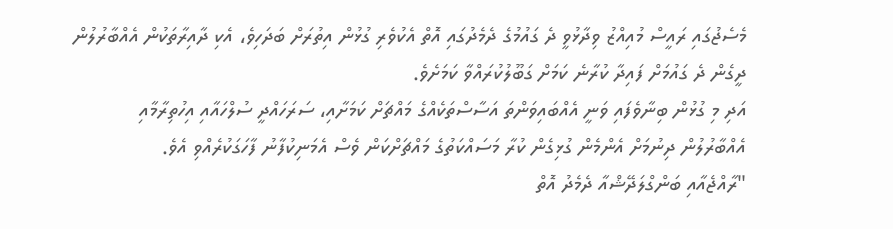މެސެޖުގައި ރައީސް މުއިއްޒު ވިދާޅުވީ ދެ ގައުމުގެ ދެމެދުގައި އޮތް އެކުވެރި ގުޅުން އިތުރަށް ބަދަހިވެ، އެކި ދާއިރާތަކުން އެއްބާރުލުން ދީގެން ދެ ގައުމަށް ފައިދާ ކުރާނެ ކަމަށް ގަބޫލުކުރައްވާ ކަމަށެވެ.
އަދި މި ގުޅުން ބިނާވެފައި ވަނީ އެއްބައިވަންތަ އަސާސްތަކެއްގެ މައްޗަށް ކަމަށާއި، ސަރަހައްދީ ސުލްހައާއި އިހުތިރާމާއި އެއްބާރުލުން ދިނުމަށް އެންމެން ގުޅިގެން ކުރާ މަސައްކަތުގެ މައްޗަށްކަން ވެސް އެމަނިކުފާނު ފާހަގަކުރެއްވި އެވެ.
"ރާއްޖެއާއި ބަންގްލަދޭޝްއާ ދެމެދު އޮތް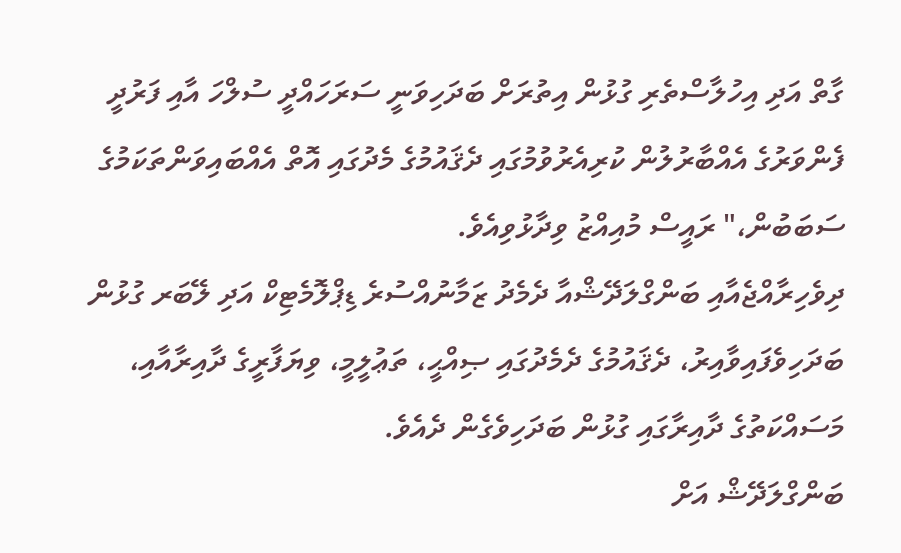ގާތް އަދި އިހުލާސްތެރި ގުޅުން އިތުރަށް ބަދަހިވަނީ ސަރަހައްދީ ސުލްހަ އާއި ފަރުދީ ފެންވަރުގެ އެއްބާރުލުން ކުރިއެރުވުމުގައި ދެޤައުމުގެ މެދުގައި އޮތް އެއްބައިވަންތަކަމުގެ ސަބަބުން،" ރައީސް މުއިއްޒު ވިދާޅުވިއެވެ.
ދިވެހިރާއްޖެއާއި ބަންގްލަދޭޝްއާ ދެމެދު ޒަމާނުއްސުރެ ޑިޕްލޮމެޓިކް އަދި ލޭބަރ ގުޅުން ބަދަހިވެފައިވާއިރު، ދެޤައުމުގެ ދެމެދުގައި ޞިއްޙީ، ތަޢުލީމީ، ވިޔަފާރީގެ ދާއިރާއާއި، މަސައްކަތުގެ ދާއިރާގައި ގުޅުން ބަދަހިވެގެން ދެއެވެ.
ބަންގްލަދޭޝް އަށް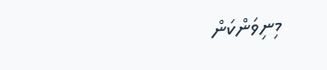މިނިވަންކަން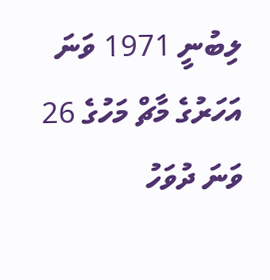ލިބުނީ 1971 ވަނަ އަހަރުގެ މާޗް މަހުގެ 26 ވަނަ ދުވަހު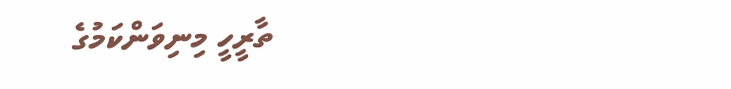ތާރީހީ މިނިވަންކަމުގެ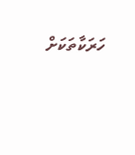ހަރަކާތަކަށް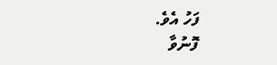ފަހު އެވެ.
ފޮނުވާ